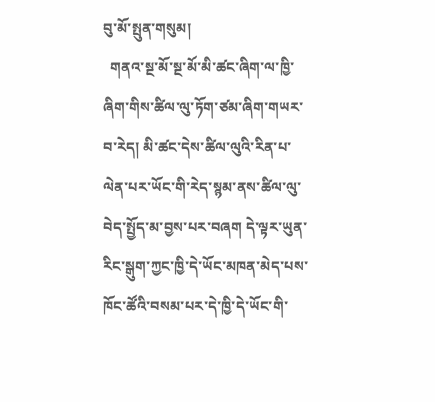བུ་མོ་སྤུན་གསུམ།
  གནའ་སྔ་མོ་སྔ་མོ་མི་ཚང་ཞིག་ལ་ཁྱི་ཞིག་གིས་ཚིལ་ལུ་ཏོག་ཙམ་ཞིག་གཡར་བ་རེད། མི་ཚང་དེས་ཚིལ་ལུའི་རིན་པ་ལེན་པར་ཡོང་གི་རེད་སྙམ་ནས་ཚིལ་ལུ་བེད་སྤྱོད་མ་བྱས་པར་བཞག དེ་ལྟར་ཡུན་རིང་སྒུག་ཀྱང་ཁྱི་དེ་ཡོང་མཁན་མེད་པས་ཁོང་ཚོའི་བསམ་པར་དེ་ཁྱི་དེ་ཡོང་གི་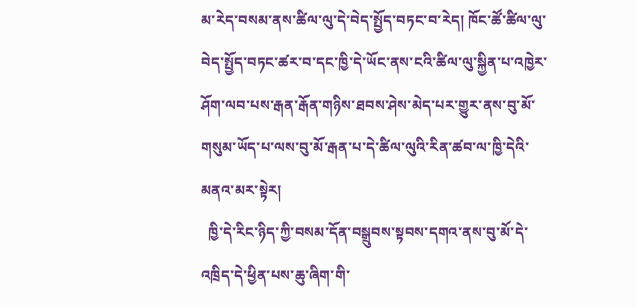མ་རེད་བསམ་ནས་ཚིལ་ལུ་དེ་བེད་སྤྱོད་བཏང་བ་རེད། ཁོང་ཚོ་ཚིལ་ལུ་བེད་སྤྱོད་བཏང་ཚར་བ་དང་ཁྱི་དེ་ཡོང་ནས་ངའི་ཚིལ་ལུ་སྐྱིན་པ་འཁྱེར་ཤོག་ལབ་པས་རྒན་རྒོན་གཉིས་ཐབས་ཤེས་མེད་པར་གྱུར་ནས་བུ་མོ་གསུམ་ཡོད་པ་ལས་བུ་མོ་རྒན་པ་དེ་ཚིལ་ལུའི་རིན་ཚབ་ལ་ཁྱི་དེའི་མནའ་མར་སྟེར།
  ཁྱི་དེ་རིང་ཉིད་ཀྱི་བསམ་དོན་བསྒྲུབས་སྟབས་དགའ་ནས་བུ་མོ་དེ་འཁྲིད་དེ་ཕྱིན་པས་ཆུ་ཞིག་གི་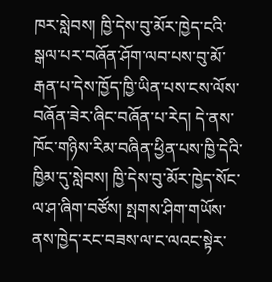ཁར་སླེབས། ཁྱི་དེས་བུ་མོར་ཁྱེད་ངའི་སྒལ་པར་བཞོན་ཤོག་ལབ་པས་བུ་མོ་རྒན་པ་དེས་ཁྱོད་ཁྱི་ཡིན་པས་ངས་ལོས་བཞོན་ཟེར་ཞིང་བཞོན་པ་རེད། དེ་ནས་ཁོང་གཉིས་རིམ་བཞིན་ཕྱིན་པས་ཁྱི་དེའི་ཁྱིམ་དུ་སླེབས། ཁྱི་དེས་བུ་མོར་ཁྱེད་སོང་ལ་ཤ་ཞིག་བཙོས། སྤགས་ཤིག་གཡོས་ནས་ཁྱེད་རང་བཟས་ལ་ང་ལའང་སྟེར་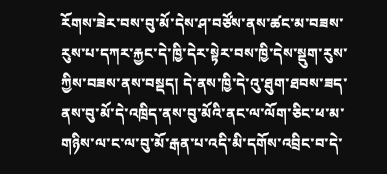རོགས་ཟེར་བས་བུ་མོ་དེས་ཤ་བཙོས་ནས་ཚང་མ་བཟས་རུས་པ་དཀར་རྐྱང་དེ་ཁྱི་དེར་སྟེར་བས་ཁྱི་དེས་སྡུག་རུས་ཀྱིས་བཟས་ནས་བསྡད། དེ་ནས་ཁྱི་དེ་འུ་ཐུག་ཐབས་ཟད་ནས་བུ་མོ་དེ་འཁྲིད་ནས་བུ་མོའི་ནང་ལ་ལོག་ཅིང་ཕ་མ་གཉིས་ལ་ང་ལ་བུ་མོ་རྒན་པ་འདི་མི་དགོས་འབྲིང་བ་དེ་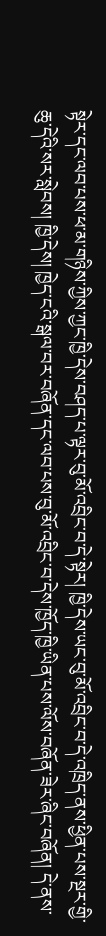སྟེར་དང་ལབ་པས་ཕ་མ་གཉིས་ཀྱིས་ཀྱང་ཁྱི་དེས་བཤད་པ་ལྟར་བུ་མོ་འབྲིང་བ་དེ་སྟེར། ཁྱི་དེས་ཡང་བུ་མོ་འབྲིང་བ་དེ་འཁྲིད་ནས་ཕྱིན་པས་སྔར་གྱི་ཆུ་དེའི་སར་སླེབས། ཁྱི་དེས། ཁྱེད་ངའི་སྒལ་བར་བཞོན་དང་ལབ་པས་བུ་མོ་འབྲིང་བ་དེས་ཁྱོད་ཁྱི་ཡིན་པས་ལོས་བཞོན་ཟེར་ཞིང་བཞོན། དེ་ནས་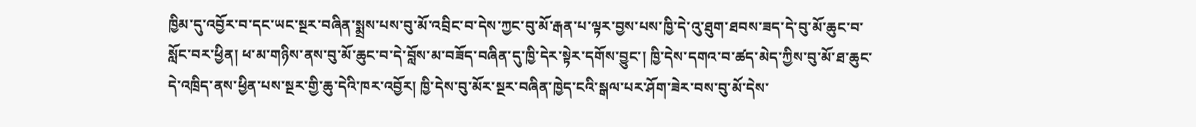ཁྱིམ་དུ་འབྱོར་བ་དང་ཡང་སྔར་བཞིན་སྨྲས་པས་བུ་མོ་འབྲིང་བ་དེས་ཀྱང་བུ་མོ་རྒན་པ་ལྟར་བྱས་པས་ཁྱི་དེ་འུ་ཐུག་ཐབས་ཟད་དེ་བུ་མོ་ཆུང་བ་སློང་བར་ཕྱིན། ཕ་མ་གཉིས་ནས་བུ་མོ་ཆུང་བ་དེ་བློས་མ་བཟོད་བཞིན་དུ་ཁྱི་དེར་སྟེར་དགོས་བྱུང་། ཁྱི་དེས་དགའ་བ་ཚད་མེད་ཀྱིས་བུ་མོ་ཐ་ཆུང་དེ་འཁྲིད་ནས་ཕྱིན་པས་སྔར་གྱི་ཆུ་དེའི་ཁར་འབྱོར། ཁྱི་དེས་བུ་མོར་སྔར་བཞིན་ཁྱེད་ངའི་སྒལ་པར་ཤོག་ཟེར་བས་བུ་མོ་དེས་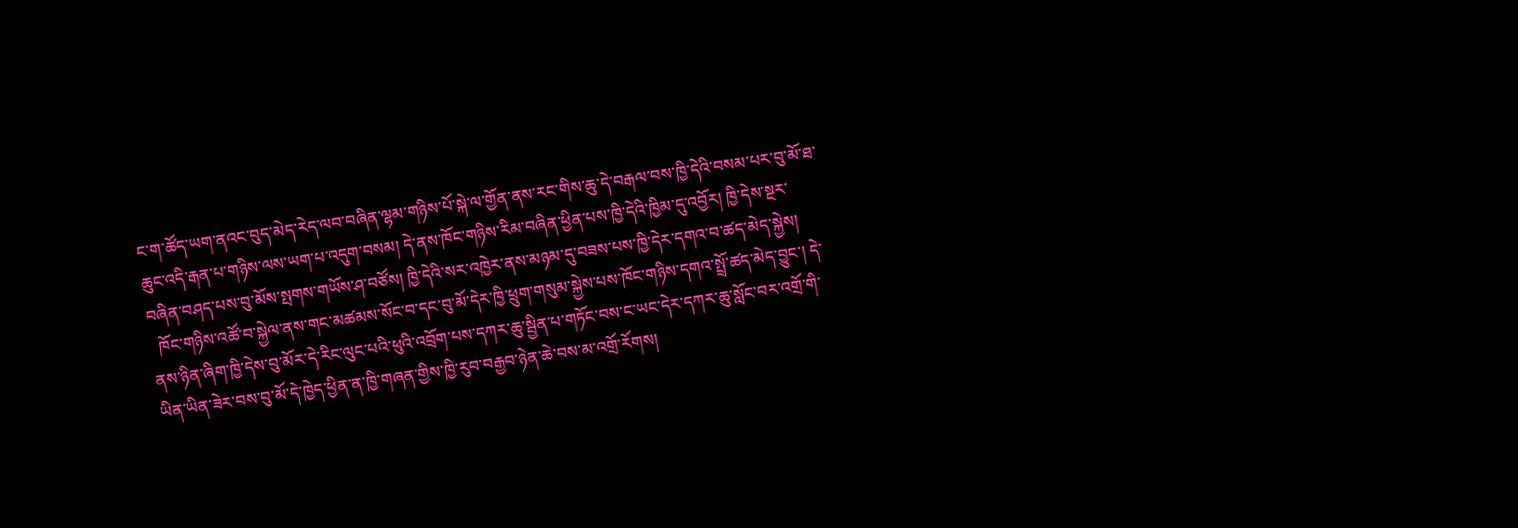ང་ག་ཚོད་ཡག་ནའང་བུད་མེད་རེད་ལབ་བཞིན་ལྷམ་གཉིས་པོ་སྐེ་ལ་གྱོན་ནས་རང་གིས་ཆུ་དེ་བརྒལ་བས་ཁྱི་དེའི་བསམ་པར་བུ་མོ་ཐ་ཆུང་འདི་རྒན་པ་གཉིས་ལས་ཡག་པ་འདུག་བསམ། དེ་ནས་ཁོང་གཉིས་རིམ་བཞིན་ཕྱིན་པས་ཁྱི་དེའི་ཁྱིམ་དུ་འབྱོར། ཁྱི་དེས་སྔར་བཞིན་བཤད་པས་བུ་མོས་སྤགས་གཡོས་ཤ་བཙོས། ཁྱི་དེའི་སར་འཁྱེར་ནས་མཉམ་དུ་བཟས་པས་ཁྱི་དེར་དགའ་བ་ཚད་མེད་སྐྱེས།
  ཁོང་གཉིས་འཚོ་བ་སྐྱེལ་ནས་གང་མཚམས་སོང་བ་དང་བུ་མོ་དེར་ཁྱི་ཕྲུག་གསུམ་སྐྱེས་པས་ཁོང་གཉིས་དགའ་སྤྲོ་ཚད་མེད་བྱུང་། དེ་ནས་ཉིན་ཞིག་ཁྱི་དེས་བུ་མོར་དེ་རིང་ལུང་པའི་ཕུའི་འབྲོག་པས་དཀར་ཆུ་སྦྱིན་པ་གཏོང་བས་ང་ཡང་དེར་དཀར་ཆུ་སློང་བར་འགྲོ་གི་ཡིན་ཡིན་ཟེར་བས་བུ་མོ་དེ་ཁྱེད་ཕྱིན་ན་ཁྱི་གཞན་གྱིས་ཁྱི་རུབ་བརྒྱབ་ཉེན་ཆེ་བས་མ་འགྲོ་རོགས།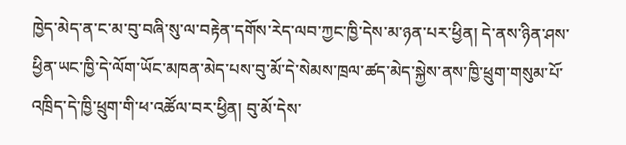ཁྱེད་མེད་ན་ང་མ་བུ་བཞི་སུ་ལ་བརྟེན་དགོས་རེད་ལབ་ཀྱང་ཁྱི་དེས་མ་ཉན་པར་ཕྱིན། དེ་ནས་ཉིན་ཤས་ཕྱིན་ཡང་ཁྱི་དེ་ལོག་ཡོང་མཁན་མེད་པས་བུ་མོ་དེ་སེམས་ཁྲལ་ཚད་མེད་སྐྱེས་ནས་ཁྱི་ཕྲུག་གསུམ་པོ་འཁྲིད་དེ་ཁྱི་ཕྲུག་གི་ཕ་འཚོལ་བར་ཕྱིན། བུ་མོ་དེས་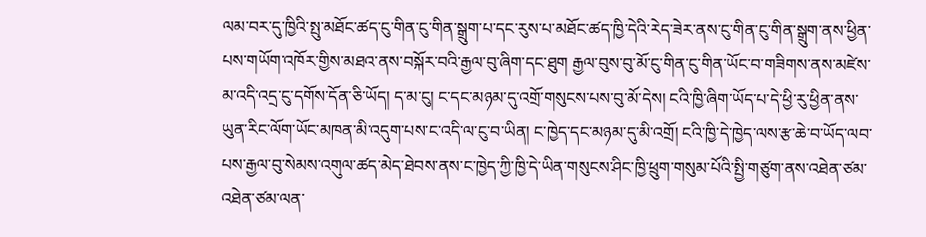ལམ་བར་དུ་ཁྱིའི་སྤུ་མཐོང་ཚད་ངུ་གིན་ངུ་གིན་སྒྲུག་པ་དང་རུས་པ་མཐོང་ཚད་ཁྱི་དེའི་རེད་ཟེར་ནས་ངུ་གིན་ངུ་གིན་སྒྲུག་ནས་ཕྱིན་པས་གཡོག་འཁོར་གྱིས་མཐའ་ནས་བསྐོར་བའི་རྒྱལ་བུ་ཞིག་དང་ཐུག རྒྱལ་བུས་བུ་མོ་ངུ་གིན་ངུ་གིན་ཡོང་བ་གཟིགས་ནས་མཛེས་མ་འདི་འདྲ་ངུ་དགོས་དོན་ཅི་ཡོད། ད་མ་ངུ། ང་དང་མཉམ་དུ་འགྲོ་གསུངས་པས་བུ་མོ་དེས། ངའི་ཁྱི་ཞིག་ཡོད་པ་དེ་ཕྱི་རུ་ཕྱིན་ནས་ཡུན་རིང་ལོག་ཡོང་མཁན་མི་འདུག་པས་ང་འདི་ལ་ངུ་བ་ཡིན། ང་ཁྱེད་དང་མཉམ་དུ་མི་འགྲོ། ངའི་ཁྱི་དེ་ཁྱེད་ལས་རྩ་ཆེ་བ་ཡོད་ལབ་པས་རྒྱལ་བུ་སེམས་འགུལ་ཚད་མེད་ཐེབས་ནས་ང་ཁྱེད་ཀྱི་ཁྱི་དེ་ཡིན་གསུངས་ཤིང་ཁྱི་ཕྲུག་གསུམ་པོའི་སྤྱི་གཙུག་ནས་འཐེན་ཙམ་འཐེན་ཙམ་ལན་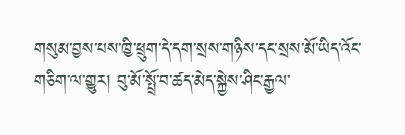གསུམ་བྱས་པས་ཁྱི་ཕྲུག་དེ་དག་སྲས་གཉིས་དང་སྲས་མོ་ཡིད་འོང་གཅིག་ལ་གྱུར། བུ་མོ་སྤྲོ་བ་ཚད་མེད་སྐྱེས་ཤིང་རྒྱལ་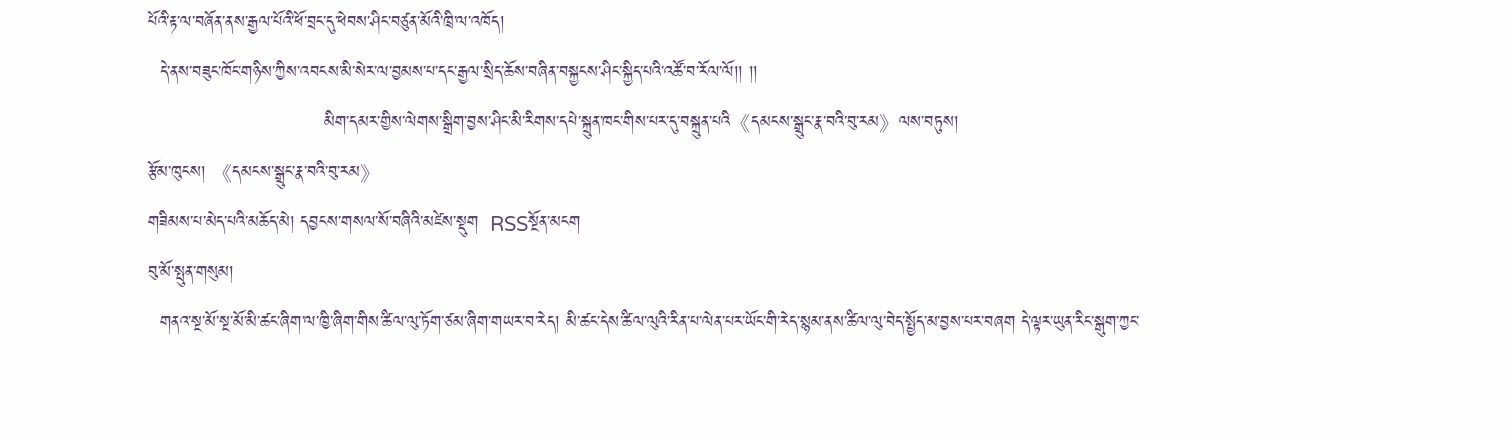པོའི་རྟ་ལ་བཞོན་ནས་རྒྱལ་པོའི་ཕོ་བྲང་དུ་ཕེབས་ཤིང་བཙུན་མོའི་ཁྲི་ལ་འཁོད།
  དེ་ནས་བཟུང་ཁོང་གཉིས་ཀྱིས་འབངས་མི་སེར་ལ་བྱམས་པ་དང་རྒྱལ་སྲིད་ཆོས་བཞིན་བསྐྱངས་ཤིང་སྐྱིད་པའི་འཚོ་བ་རོལ་ལོ།། །།
                              མིག་དམར་གྱིས་ལེགས་སྒྲིག་བྱས་ཤིང་མི་རིགས་དཔེ་སྐྲུན་ཁང་གིས་པར་དུ་བསྐྲུན་པའི《དམངས་སྒྲུང་རྣ་བའི་བུ་རམ》ལས་བཏུས།
རྩོམ་ཁུངས། 《དམངས་སྒྲུང་རྣ་བའི་བུ་རམ》
གཟིམས་པ་མེད་པའི་མཆོད་མེ། དབྱངས་གསལ་སོ་བཞིའི་མཛེས་སྡུག  RSSསྔོན་མངག
བུ་མོ་སྤུན་གསུམ།
  གནའ་སྔ་མོ་སྔ་མོ་མི་ཚང་ཞིག་ལ་ཁྱི་ཞིག་གིས་ཚིལ་ལུ་ཏོག་ཙམ་ཞིག་གཡར་བ་རེད། མི་ཚང་དེས་ཚིལ་ལུའི་རིན་པ་ལེན་པར་ཡོང་གི་རེད་སྙམ་ནས་ཚིལ་ལུ་བེད་སྤྱོད་མ་བྱས་པར་བཞག དེ་ལྟར་ཡུན་རིང་སྒུག་ཀྱང་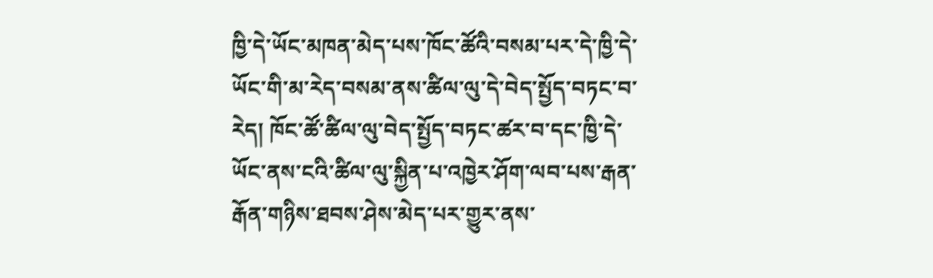ཁྱི་དེ་ཡོང་མཁན་མེད་པས་ཁོང་ཚོའི་བསམ་པར་དེ་ཁྱི་དེ་ཡོང་གི་མ་རེད་བསམ་ནས་ཚིལ་ལུ་དེ་བེད་སྤྱོད་བཏང་བ་རེད། ཁོང་ཚོ་ཚིལ་ལུ་བེད་སྤྱོད་བཏང་ཚར་བ་དང་ཁྱི་དེ་ཡོང་ནས་ངའི་ཚིལ་ལུ་སྐྱིན་པ་འཁྱེར་ཤོག་ལབ་པས་རྒན་རྒོན་གཉིས་ཐབས་ཤེས་མེད་པར་གྱུར་ནས་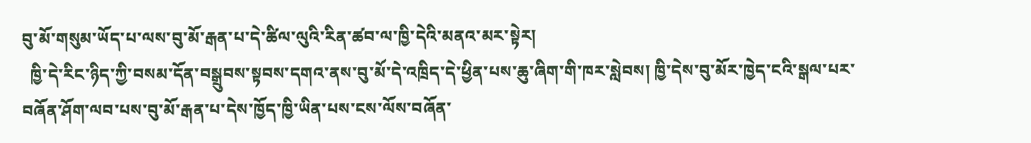བུ་མོ་གསུམ་ཡོད་པ་ལས་བུ་མོ་རྒན་པ་དེ་ཚིལ་ལུའི་རིན་ཚབ་ལ་ཁྱི་དེའི་མནའ་མར་སྟེར།
  ཁྱི་དེ་རིང་ཉིད་ཀྱི་བསམ་དོན་བསྒྲུབས་སྟབས་དགའ་ནས་བུ་མོ་དེ་འཁྲིད་དེ་ཕྱིན་པས་ཆུ་ཞིག་གི་ཁར་སླེབས། ཁྱི་དེས་བུ་མོར་ཁྱེད་ངའི་སྒལ་པར་བཞོན་ཤོག་ལབ་པས་བུ་མོ་རྒན་པ་དེས་ཁྱོད་ཁྱི་ཡིན་པས་ངས་ལོས་བཞོན་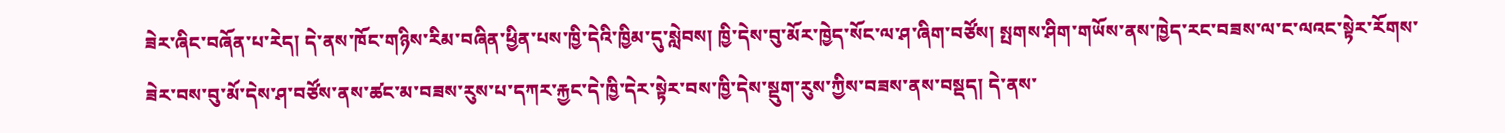ཟེར་ཞིང་བཞོན་པ་རེད། དེ་ནས་ཁོང་གཉིས་རིམ་བཞིན་ཕྱིན་པས་ཁྱི་དེའི་ཁྱིམ་དུ་སླེབས། ཁྱི་དེས་བུ་མོར་ཁྱེད་སོང་ལ་ཤ་ཞིག་བཙོས། སྤགས་ཤིག་གཡོས་ནས་ཁྱེད་རང་བཟས་ལ་ང་ལའང་སྟེར་རོགས་ཟེར་བས་བུ་མོ་དེས་ཤ་བཙོས་ནས་ཚང་མ་བཟས་རུས་པ་དཀར་རྐྱང་དེ་ཁྱི་དེར་སྟེར་བས་ཁྱི་དེས་སྡུག་རུས་ཀྱིས་བཟས་ནས་བསྡད། དེ་ནས་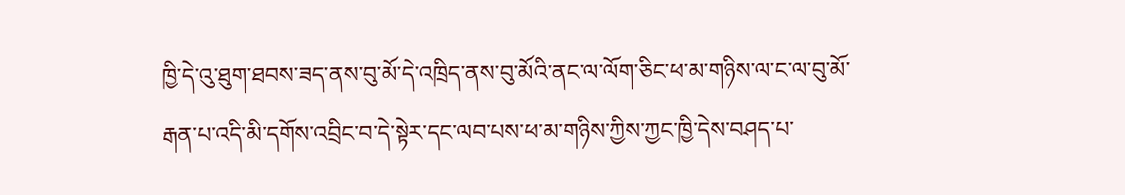ཁྱི་དེ་འུ་ཐུག་ཐབས་ཟད་ནས་བུ་མོ་དེ་འཁྲིད་ནས་བུ་མོའི་ནང་ལ་ལོག་ཅིང་ཕ་མ་གཉིས་ལ་ང་ལ་བུ་མོ་རྒན་པ་འདི་མི་དགོས་འབྲིང་བ་དེ་སྟེར་དང་ལབ་པས་ཕ་མ་གཉིས་ཀྱིས་ཀྱང་ཁྱི་དེས་བཤད་པ་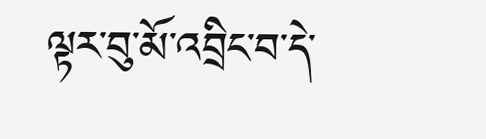ལྟར་བུ་མོ་འབྲིང་བ་དེ་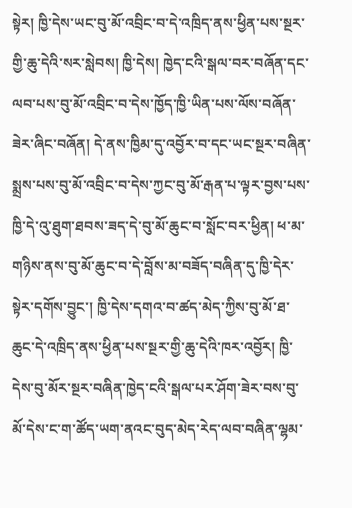སྟེར། ཁྱི་དེས་ཡང་བུ་མོ་འབྲིང་བ་དེ་འཁྲིད་ནས་ཕྱིན་པས་སྔར་གྱི་ཆུ་དེའི་སར་སླེབས། ཁྱི་དེས། ཁྱེད་ངའི་སྒལ་བར་བཞོན་དང་ལབ་པས་བུ་མོ་འབྲིང་བ་དེས་ཁྱོད་ཁྱི་ཡིན་པས་ལོས་བཞོན་ཟེར་ཞིང་བཞོན། དེ་ནས་ཁྱིམ་དུ་འབྱོར་བ་དང་ཡང་སྔར་བཞིན་སྨྲས་པས་བུ་མོ་འབྲིང་བ་དེས་ཀྱང་བུ་མོ་རྒན་པ་ལྟར་བྱས་པས་ཁྱི་དེ་འུ་ཐུག་ཐབས་ཟད་དེ་བུ་མོ་ཆུང་བ་སློང་བར་ཕྱིན། ཕ་མ་གཉིས་ནས་བུ་མོ་ཆུང་བ་དེ་བློས་མ་བཟོད་བཞིན་དུ་ཁྱི་དེར་སྟེར་དགོས་བྱུང་། ཁྱི་དེས་དགའ་བ་ཚད་མེད་ཀྱིས་བུ་མོ་ཐ་ཆུང་དེ་འཁྲིད་ནས་ཕྱིན་པས་སྔར་གྱི་ཆུ་དེའི་ཁར་འབྱོར། ཁྱི་དེས་བུ་མོར་སྔར་བཞིན་ཁྱེད་ངའི་སྒལ་པར་ཤོག་ཟེར་བས་བུ་མོ་དེས་ང་ག་ཚོད་ཡག་ནའང་བུད་མེད་རེད་ལབ་བཞིན་ལྷམ་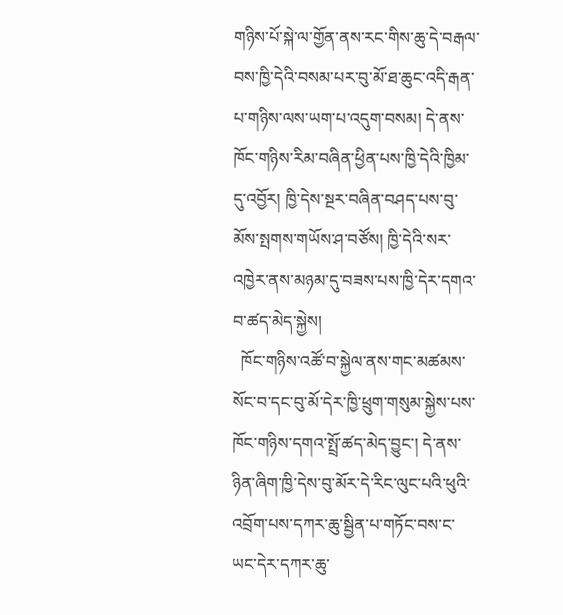གཉིས་པོ་སྐེ་ལ་གྱོན་ནས་རང་གིས་ཆུ་དེ་བརྒལ་བས་ཁྱི་དེའི་བསམ་པར་བུ་མོ་ཐ་ཆུང་འདི་རྒན་པ་གཉིས་ལས་ཡག་པ་འདུག་བསམ། དེ་ནས་ཁོང་གཉིས་རིམ་བཞིན་ཕྱིན་པས་ཁྱི་དེའི་ཁྱིམ་དུ་འབྱོར། ཁྱི་དེས་སྔར་བཞིན་བཤད་པས་བུ་མོས་སྤགས་གཡོས་ཤ་བཙོས། ཁྱི་དེའི་སར་འཁྱེར་ནས་མཉམ་དུ་བཟས་པས་ཁྱི་དེར་དགའ་བ་ཚད་མེད་སྐྱེས།
  ཁོང་གཉིས་འཚོ་བ་སྐྱེལ་ནས་གང་མཚམས་སོང་བ་དང་བུ་མོ་དེར་ཁྱི་ཕྲུག་གསུམ་སྐྱེས་པས་ཁོང་གཉིས་དགའ་སྤྲོ་ཚད་མེད་བྱུང་། དེ་ནས་ཉིན་ཞིག་ཁྱི་དེས་བུ་མོར་དེ་རིང་ལུང་པའི་ཕུའི་འབྲོག་པས་དཀར་ཆུ་སྦྱིན་པ་གཏོང་བས་ང་ཡང་དེར་དཀར་ཆུ་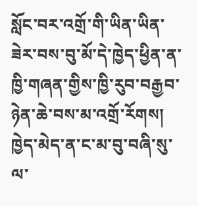སློང་བར་འགྲོ་གི་ཡིན་ཡིན་ཟེར་བས་བུ་མོ་དེ་ཁྱེད་ཕྱིན་ན་ཁྱི་གཞན་གྱིས་ཁྱི་རུབ་བརྒྱབ་ཉེན་ཆེ་བས་མ་འགྲོ་རོགས། ཁྱེད་མེད་ན་ང་མ་བུ་བཞི་སུ་ལ་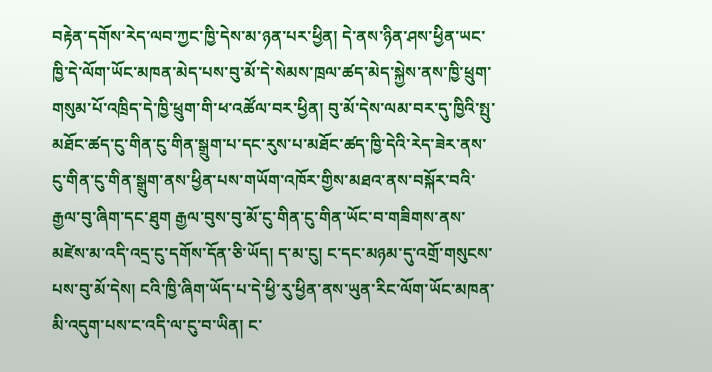བརྟེན་དགོས་རེད་ལབ་ཀྱང་ཁྱི་དེས་མ་ཉན་པར་ཕྱིན། དེ་ནས་ཉིན་ཤས་ཕྱིན་ཡང་ཁྱི་དེ་ལོག་ཡོང་མཁན་མེད་པས་བུ་མོ་དེ་སེམས་ཁྲལ་ཚད་མེད་སྐྱེས་ནས་ཁྱི་ཕྲུག་གསུམ་པོ་འཁྲིད་དེ་ཁྱི་ཕྲུག་གི་ཕ་འཚོལ་བར་ཕྱིན། བུ་མོ་དེས་ལམ་བར་དུ་ཁྱིའི་སྤུ་མཐོང་ཚད་ངུ་གིན་ངུ་གིན་སྒྲུག་པ་དང་རུས་པ་མཐོང་ཚད་ཁྱི་དེའི་རེད་ཟེར་ནས་ངུ་གིན་ངུ་གིན་སྒྲུག་ནས་ཕྱིན་པས་གཡོག་འཁོར་གྱིས་མཐའ་ནས་བསྐོར་བའི་རྒྱལ་བུ་ཞིག་དང་ཐུག རྒྱལ་བུས་བུ་མོ་ངུ་གིན་ངུ་གིན་ཡོང་བ་གཟིགས་ནས་མཛེས་མ་འདི་འདྲ་ངུ་དགོས་དོན་ཅི་ཡོད། ད་མ་ངུ། ང་དང་མཉམ་དུ་འགྲོ་གསུངས་པས་བུ་མོ་དེས། ངའི་ཁྱི་ཞིག་ཡོད་པ་དེ་ཕྱི་རུ་ཕྱིན་ནས་ཡུན་རིང་ལོག་ཡོང་མཁན་མི་འདུག་པས་ང་འདི་ལ་ངུ་བ་ཡིན། ང་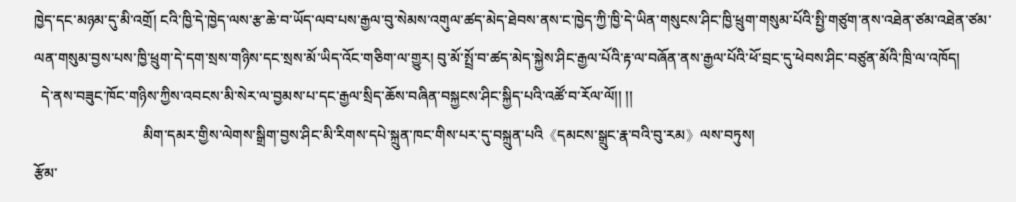ཁྱེད་དང་མཉམ་དུ་མི་འགྲོ། ངའི་ཁྱི་དེ་ཁྱེད་ལས་རྩ་ཆེ་བ་ཡོད་ལབ་པས་རྒྱལ་བུ་སེམས་འགུལ་ཚད་མེད་ཐེབས་ནས་ང་ཁྱེད་ཀྱི་ཁྱི་དེ་ཡིན་གསུངས་ཤིང་ཁྱི་ཕྲུག་གསུམ་པོའི་སྤྱི་གཙུག་ནས་འཐེན་ཙམ་འཐེན་ཙམ་ལན་གསུམ་བྱས་པས་ཁྱི་ཕྲུག་དེ་དག་སྲས་གཉིས་དང་སྲས་མོ་ཡིད་འོང་གཅིག་ལ་གྱུར། བུ་མོ་སྤྲོ་བ་ཚད་མེད་སྐྱེས་ཤིང་རྒྱལ་པོའི་རྟ་ལ་བཞོན་ནས་རྒྱལ་པོའི་ཕོ་བྲང་དུ་ཕེབས་ཤིང་བཙུན་མོའི་ཁྲི་ལ་འཁོད།
  དེ་ནས་བཟུང་ཁོང་གཉིས་ཀྱིས་འབངས་མི་སེར་ལ་བྱམས་པ་དང་རྒྱལ་སྲིད་ཆོས་བཞིན་བསྐྱངས་ཤིང་སྐྱིད་པའི་འཚོ་བ་རོལ་ལོ།། །།
                              མིག་དམར་གྱིས་ལེགས་སྒྲིག་བྱས་ཤིང་མི་རིགས་དཔེ་སྐྲུན་ཁང་གིས་པར་དུ་བསྐྲུན་པའི《དམངས་སྒྲུང་རྣ་བའི་བུ་རམ》ལས་བཏུས།
རྩོམ་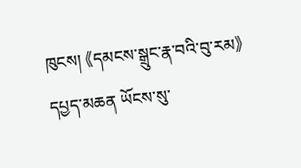ཁུངས། 《དམངས་སྒྲུང་རྣ་བའི་བུ་རམ》
དཔྱད་མཆན ཡོངས་སུ་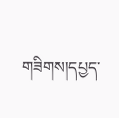གཟིགས།དཔྱད་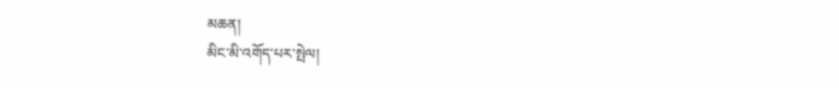མཆན།
མིང་མི་འགོད་པར་སྤེལ།